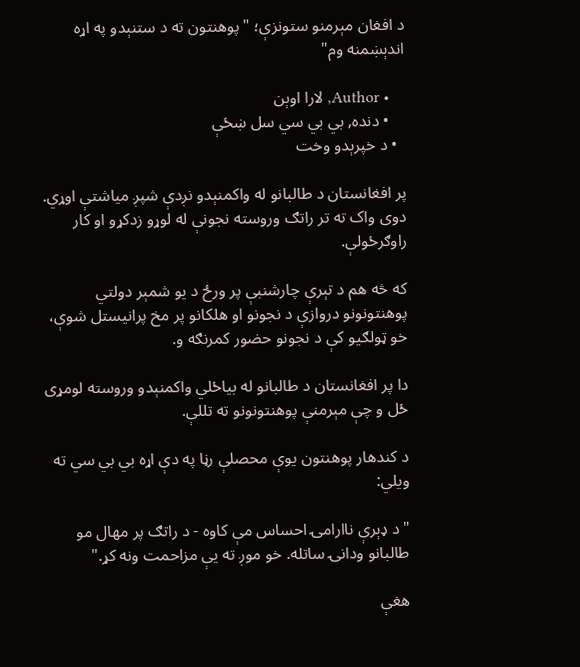د افغان مېرمنو ستونزې؛ "پوهنتون ته د ستنېدو په اړه اندېښمنه وم"

    • Author, لارا اوېن
    • دنده, بي بي سي سل ښځې
  • د خپرېدو وخت

پر افغانستان د طالبانو له واکمنېدو نږدې شپږ میاشتې اوړي. دوی واک ته تر راتګ وروسته نجونې له لوړو زدکړو او کار راوګرځولې.

که څه هم د تېرې چارشنبې پر ورځ د یو شمېر دولتي پوهنتونونو دروازې د نجونو او هلکانو پر مخ پرانیستل شوې، خو ټولګیو کې د نجونو حضور کمرنګه و.

دا پر افغانستان د طالبانو له بیاځلي واکمنېدو وروسته لومړی ځل و چې مېرمنې پوهنتونونو ته تللې.

د کندهار پوهنتون یوې محصلې رڼا په دې اړه بي بي سي ته ویلي:

"د ډېرې ناارامۍ احساس مې کاوه - د راتګ پر مهال مو طالبانو ودانۍ ساتله. خو موږ ته یې مزاحمت ونه کړ."

هغې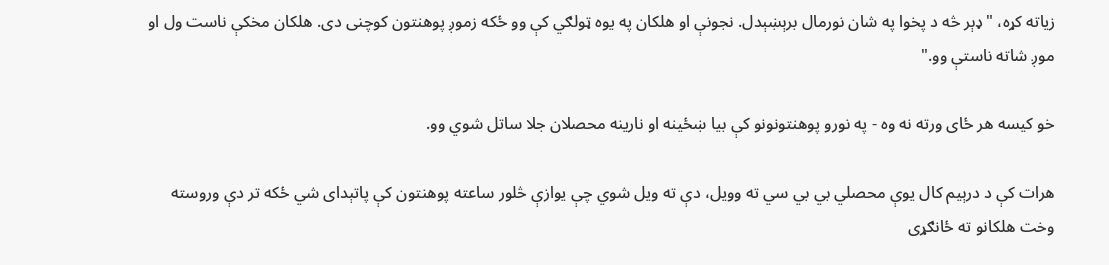زیاته کړه، "ډېر څه د پخوا په شان نورمال برېښېدل. نجونې او هلکان په یوه ټولګي کې وو ځکه زموږ پوهنتون کوچنی دی. هلکان مخکې ناست ول او موږ شاته ناستې وو."

خو کیسه هر ځای ورته نه وه - په نورو پوهنتونونو کې بیا ښځینه او نارینه محصلان جلا ساتل شوي وو.

هرات کې د درېیم کال یوې محصلي بي بي سي ته وویل، دې ته ویل شوي چې یوازې څلور ساعته پوهنتون کې پاتېدای شي ځکه تر دې وروسته وخت هلکانو ته ځانګړی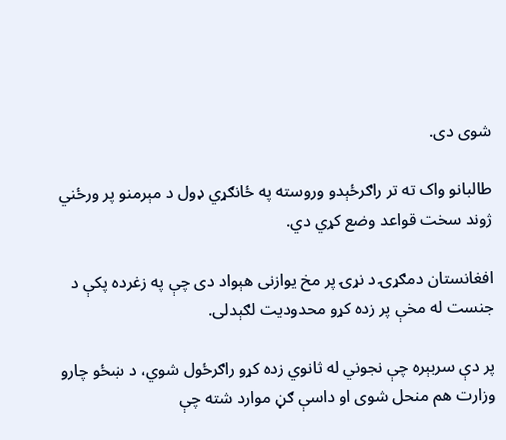شوی دی.

طالبانو واک ته تر راګرځېدو وروسته په ځانګړي ډول د مېرمنو پر ورځني ژوند سخت قواعد وضع کړي دي.

افغانستان دمګړۍ د نړۍ پر مخ یوازنی هېواد دی چې په زغرده پکې د جنست له مخې پر زده کړو محدودیت لګېدلی.

پر دې سربېره چې نجوني له ثانوي زده کړو راګرځول شوي، د ښځو چارو وزارت هم منحل شوی او داسې ګڼ موارد شته چې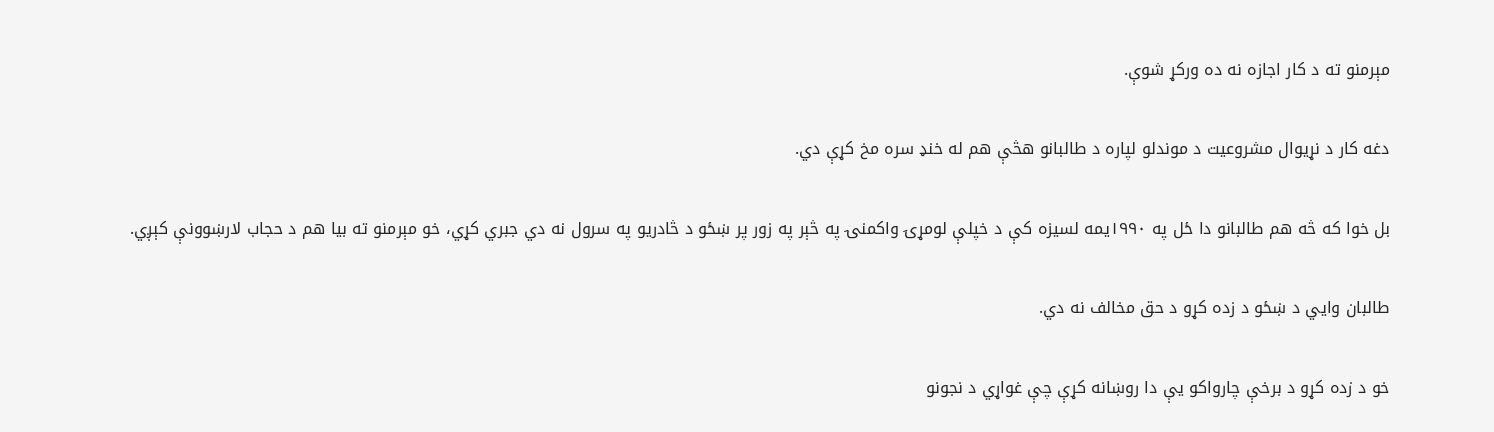مېرمنو ته د کار اجازه نه ده ورکړ شوې.

دغه کار د نړیوال مشروعیت د موندلو لپاره د طالبانو هڅې هم له خنډ سره مخ کړې دي.

بل خوا که څه هم طالبانو دا ځل په ۱۹۹۰یمه لسیزه کې د خپلې لومړۍ واکمنۍ په څېر په زور پر ښځو د څادریو په سرول نه دي جبري کړي، خو مېرمنو ته بیا هم د حجاب لارښوونې کېږي.

طالبان وايي د ښځو د زده کړو د حق مخالف نه دي.

خو د زده کړو د برخې چارواکو یې دا روښانه کړې چې غواړي د نجونو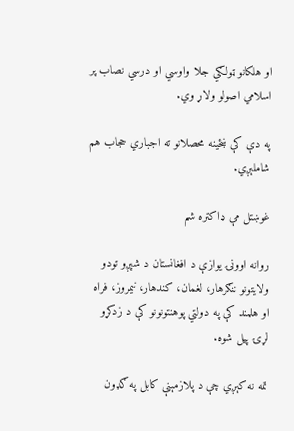او هلکانو ټولګي جلا واوسي او درسي نصاب پر اسلامي اصولو ولاړ وي.

په دې کې ښځینه محصلانو ته اجباري حجاب هم شاملېږي.

غوښتل مې ډاکتره شم

روانه اوونۍ یوازې د افغانستان د شپږو تودو ولایتونو ننګرهار، لغمان، کندهار، نیمروز، فراه او هلمند کې په دولتي پوهنتونونو کې د زدکړو لړۍ پیل شوه.

تمه نه کېږي چې د پلازمېنې کابل په ګډون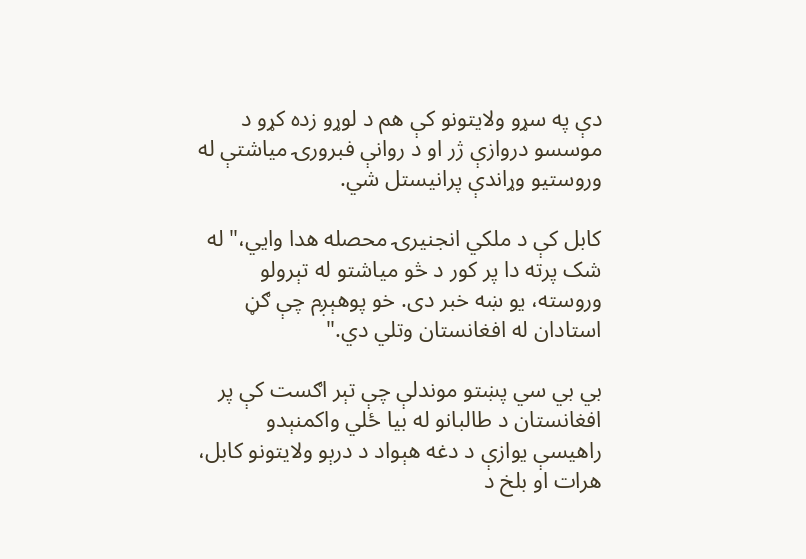دې په سړو ولایتونو کې هم د لوړو زده کړو د موسسو دروازې ژر او د روانې فبرورۍ میاشتې له وروستیو وړاندې پرانیستل شي.

کابل کې د ملکي انجنیرۍ محصله هدا وايي،" له شک پرته دا پر کور د څو میاشتو له تېرولو وروسته، یو ښه خبر دی. خو پوهېږم چې ګڼ استادان له افغانستان وتلي دي."

بي بي سي پښتو موندلې چې تېر اګست کې پر افغانستان د طالبانو له بیا ځلي واکمنېدو راهیسې یوازې د دغه هېواد د درېو ولایتونو کابل، هرات او بلخ د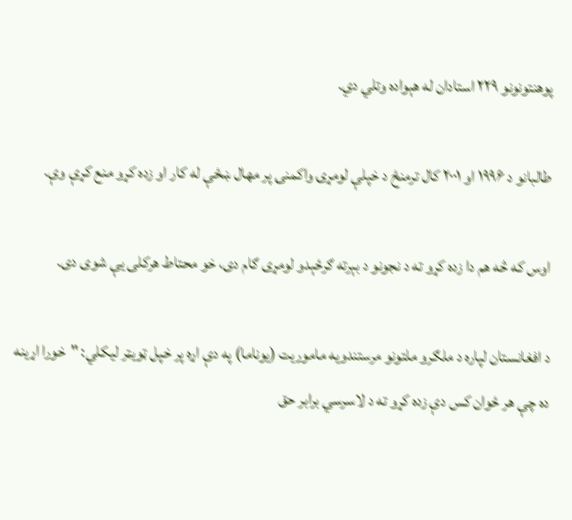پوهنتونونو ۲۲۹ استادان له هېواده وتلي دي.

طالبانو د ۱۹۹۶ او ۲۰۰۱ کال ترمنځ د خپلې لومړۍ واکمنۍ پر مهال ښځې له کار او زده کړو منع کړې وې.

اوس که څه هم دا زده کړو ته د نجونو د بېرته ګرځېدو لومړی ګام دی، خو محتاط هرکلی یې شوی دی.

د افغانستان لپاره د ملګرو ملتونو مرستندویه ماموریت (یوناما) په دې اړه پر خپل ټویټر لیکلي: "خورا اړینه ده چې هر ځوان کس دې زده کړو ته د لاسرسي برابر حق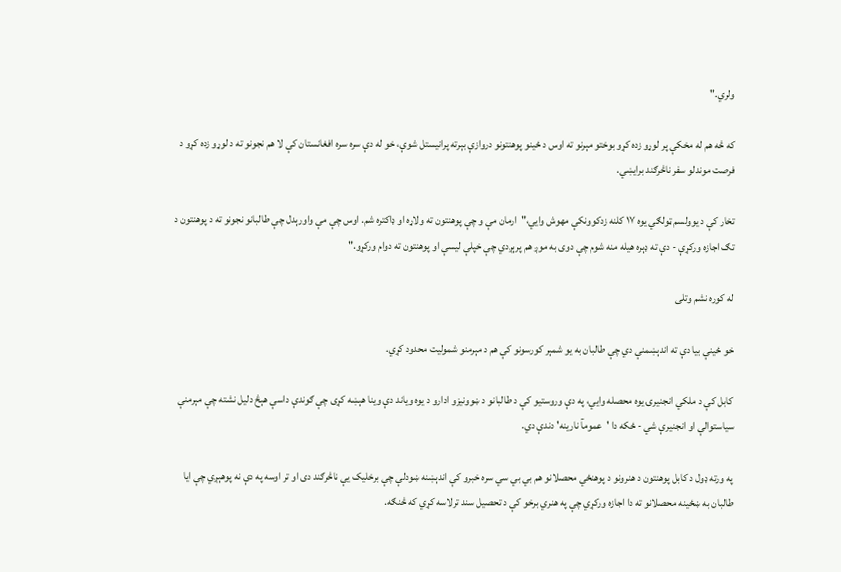ولري."

که څه هم له مخکې پر لوړو زده کړو بوختو مېرنو ته اوس د ځینو پوهنتونو دروازې بېرته پرانیستل شوې، خو له دې سره سره افغانستان کې لا هم نجونو ته د لوړو زده کړو د فرصت موندلو سفر ناڅرګند برایښي.

تخار کې د یوولسم ټولګي یوه ۱۷ کلنه زدکوونکې مهوش وايي،"ارمان مې و چې پوهنتون ته ولاړه او ډاکتره شم. اوس چې مې واورېدل چې طالبانو نجونو ته د پوهنتون د تګ اجازه ورکړې - دې ته ډېره هیله منه شوم چې دوی به موږ هم پرېږدي چې خپلې لیسې او پوهنتون ته دوام ورکړو."

له کوره نشم وتلی

خو ځینې بیا دې ته اندېښمنې دي چې طالبان به یو شمېر کورسونو کې هم د مېرمنو شمولیت محدود کړي.

کابل کې د ملکي انجنیرۍ یوه محصله وايي، په دې وروستیو کې د طالبانو د ښوونیزو ادارو د یوه ویاند دې وینا هېښه کړی چې ګوندې داسې هېڅ دلیل نشته چې مېرمنې سیاستوالې او انجنیرې شي - ځکه دا 'عمومآ نارینه' دندې دي.

په ورته ډول د کابل پوهنتون د هنرونو د پوهنځي محصلانو هم بي بي سي سره خبرو کې اندېښنه ښودلې چې برخلیک یې ناڅرګند دی او تر اوسه په دې نه پوهېږي چې ایا طالبان به ښځینه محصلانو ته دا اجازه ورکړي چې په هنري برخو کې د تحصیل سند ترلاسه کړي که څنګه.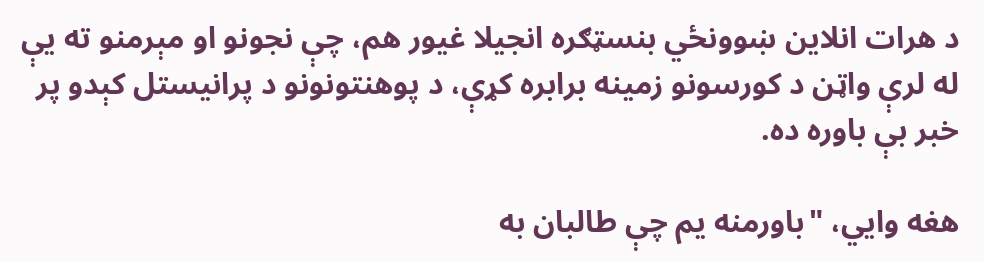د هرات انلاین ښوونځي بنسټګره انجيلا غیور هم، چې نجونو او مېرمنو ته یې له لرې واټن د کورسونو زمینه برابره کړې، د پوهنتونونو د پرانیستل کېدو پر خبر بې باوره ده.

هغه وايي، "باورمنه یم چې طالبان به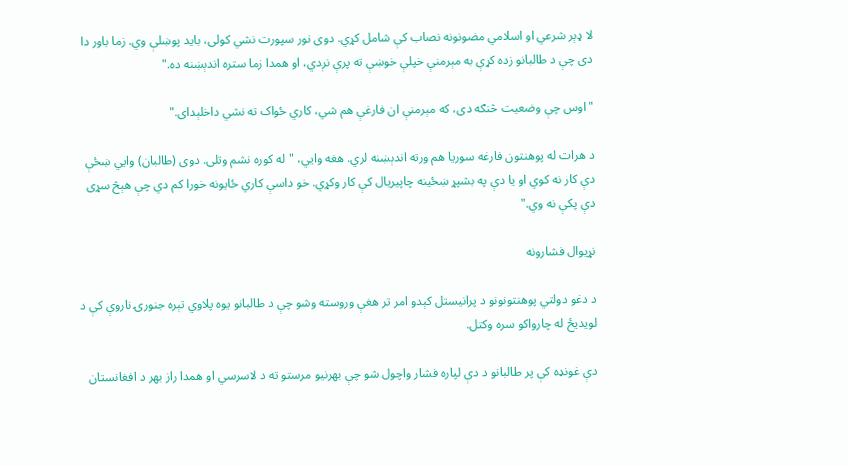لا ډېر شرعي او اسلامي مضونونه نصاب کې شامل کړي. دوی نور سپورت نشي کولی، باید پوښلې وي. زما باور دا دی چې د طالبانو زده کړې به مېرمنې خپلې خوښې ته پرې نږدي، او همدا زما ستره اندېښنه ده."

"اوس چې وضعیت څنګه دی، که مېرمنې ان فارغې هم شي، کاري ځواک ته نشي داخلېدای."

د هرات له پوهنتون فارغه سوریا هم ورته اندېښنه لري. هغه وايي، "له کوره نشم وتلی. دوی (طالبان) وايي ښځې دې کار نه کوي او یا دې په بشپړ ښځینه چاپیریال کې کار وکړي. خو داسې کاري ځایونه خورا کم دي چې هېڅ سړی دې پکې نه وي."

نړیوال فشارونه

د دغو دولتي پوهنتونونو د پرانیستل کېدو امر تر هغې وروسته وشو چې د طالبانو یوه پلاوي تېره جنورۍ ناروې کې د لویدیځ له چارواکو سره وکتل.

دې غونډه کې پر طالبانو د دې لپاره فشار واچول شو چې بهرنیو مرستو ته د لاسرسي او همدا راز بهر د افغانستان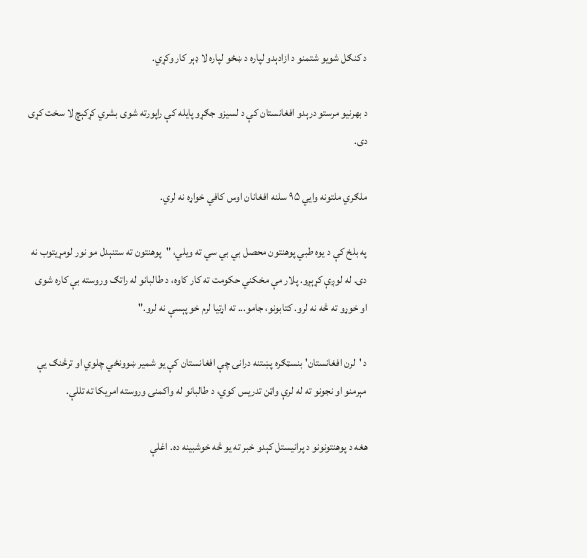د کنګل شویو شتمنو د ازادېدو لپاره د ښځو لپاره لا ډېر کار وکړي.

د بهرنیو مرستو درېدو افغانستان کې د لسیزو جګړو پایله کې راپورته شوی بشري کړکېچ لا سخت کړی دی.

ملګري ملتونه وايي ۹۵ سلنه افغانان اوس کافي خواړه نه لري.

په بلخ کې د یوه طبي پوهنتون محصل بي بي سي ته ویلي، "پوهنتون ته ستنېدل مو نور لومړیتوب نه دی. له لوږې کړېږو. پلار مې مخکني حکومت ته کار کاوه، د طالبانو له راتګ وروسته بې کاره شوی او خوړو ته څه نه لرو. کتابونو، جامو... ته اړتیا لرم خو پېسې نه لرو."

د 'لرن افغانستان' بنسټګره پښتنه درانۍ چې افغانستان کې یو شمیر ښوونځي چلوي او ترڅنګ یې مېرمنو او نجونو ته له لرې واټن تدریس کوي، د طالبانو له واکمنۍ وروسته امریکا ته تللې.

هغه د پوهنتونونو د پرانیستل کېدو خبر ته یو څه خوشبینه ده. اغلې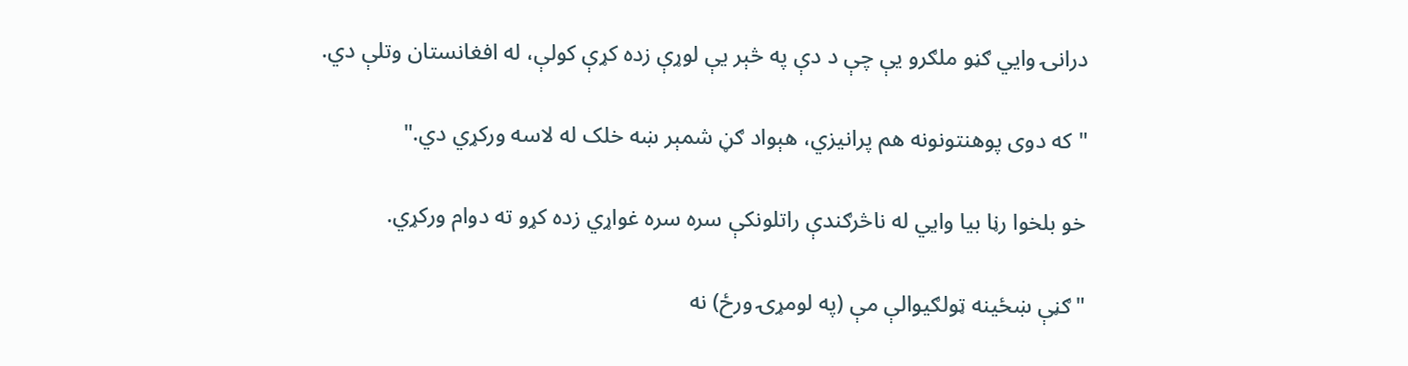درانۍ وايي ګڼو ملګرو یې چې د دې په څېر یې لوړې زده کړې کولې، له افغانستان وتلې دي.

"که دوی پوهنتونونه هم پرانیزي، هېواد ګڼ شمېر ښه خلک له لاسه ورکړي دي."

خو بلخوا رڼا بیا وايي له ناڅرګندې راتلونکې سره سره غواړي زده کړو ته دوام ورکړي.

"ګڼې ښځینه ټولګیوالې مې (په لومړۍ ورځ) نه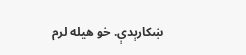ښکارېدې. خو هیله لرم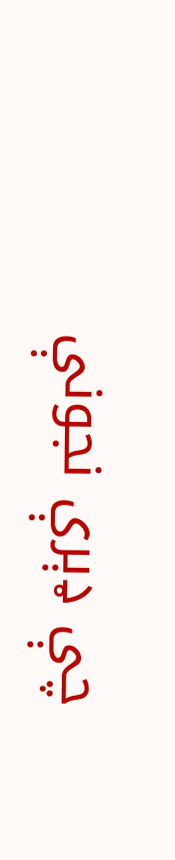چې ډېرې نجونې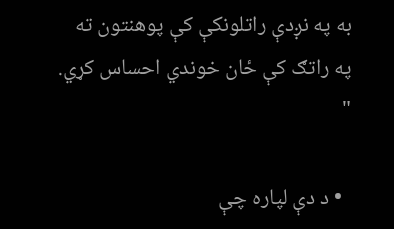به په نږدې راتلونکې کې پوهنتون ته په راتګ کې ځان خوندي احساس کړي. "

  • د دې لپاره چې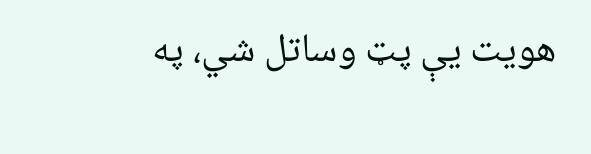هویت یې پټ وساتل شي، په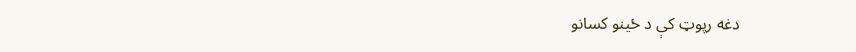دغه رپوټ کې د ځینو کسانو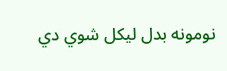نومونه بدل لیکل شوي دي